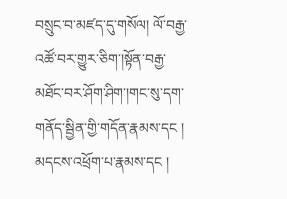བསྲུང་བ་མཛད་དུ་གསོལ། ལོ་བརྒྱ་འཚོ་བར་གྱུར་ཅིག་།སྟོན་བརྒྱ་མཐོང་བར་ཤོག་ཤིག་།གང་སུ་དག་གནོད་སྦྱིན་གྱི་གདོན་རྣམས་དང ། མདངས་འཕྲོག་པ་རྣམས་དང །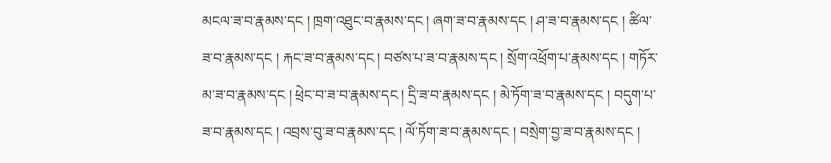མངལ་ཟ་བ་རྣམས་དང ། ཁྲག་འཐུང་བ་རྣམས་དང ། ཞག་ཟ་བ་རྣམས་དང ། ཤ་ཟ་བ་རྣམས་དང ། ཚིལ་ཟ་བ་རྣམས་དང ། རྐང་ཟ་བ་རྣམས་དང ། བཙས་པ་ཟ་བ་རྣམས་དང ། སྲོག་འཕྲོག་པ་རྣམས་དང ། གཏོར་མ་ཟ་བ་རྣམས་དང ། ཕྲེང་བ་ཟ་བ་རྣམས་དང ། དྲི་ཟ་བ་རྣམས་དང ། མེ་ཏོག་ཟ་བ་རྣམས་དང ། བདུག་པ་ཟ་བ་རྣམས་དང ། འབྲས་བུ་ཟ་བ་རྣམས་དང ། ལོ་ཏོག་ཟ་བ་རྣམས་དང ། བསྲེག་བྱ་ཟ་བ་རྣམས་དང །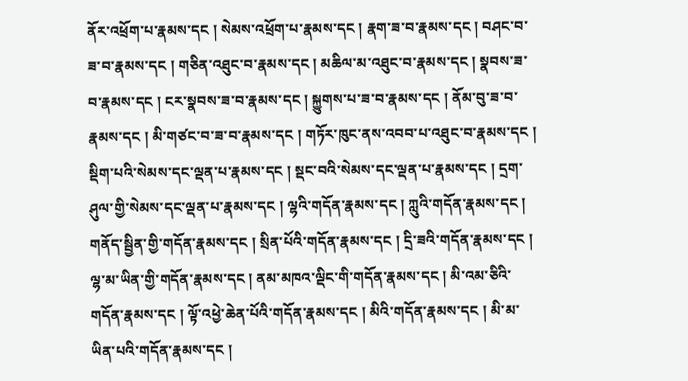ནོར་འཕྲོག་པ་རྣམས་དང ། སེམས་འཕྲོག་པ་རྣམས་དང ། རྣག་ཟ་བ་རྣམས་དང ། བཤང་བ་ཟ་བ་རྣམས་དང ། གཅིན་འཐུང་བ་རྣམས་དང ། མཆིལ་མ་འཐུང་བ་རྣམས་དང ། སྣབས་ཟ་བ་རྣམས་དང ། ངར་སྣབས་ཟ་བ་རྣམས་དང ། སྐྱུགས་པ་ཟ་བ་རྣམས་དང ། ནོམ་བུ་ཟ་བ་རྣམས་དང ། མི་གཙང་བ་ཟ་བ་རྣམས་དང ། གཏོར་ཁུང་ནས་འབབ་པ་འཐུང་བ་རྣམས་དང ། སྡིག་པའི་སེམས་དང་ལྡན་པ་རྣམས་དང ། སྡང་བའི་སེམས་དང་ལྡན་པ་རྣམས་དང ། དྲག་ཤུལ་གྱི་སེམས་དང་ལྡན་པ་རྣམས་དང ། ལྷའི་གདོན་རྣམས་དང ། ཀླུའི་གདོན་རྣམས་དང ། གནོད་སྦྱིན་གྱི་གདོན་རྣམས་དང ། སྲིན་པོའི་གདོན་རྣམས་དང ། དྲི་ཟའི་གདོན་རྣམས་དང ། ལྷ་མ་ཡིན་གྱི་གདོན་རྣམས་དང ། ནམ་མཁའ་ལྡིང་གི་གདོན་རྣམས་དང ། མི་འམ་ཅིའི་གདོན་རྣམས་དང ། ལྟོ་འཕྱེ་ཆེན་པོའི་གདོན་རྣམས་དང ། མིའི་གདོན་རྣམས་དང ། མི་མ་ཡིན་པའི་གདོན་རྣམས་དང །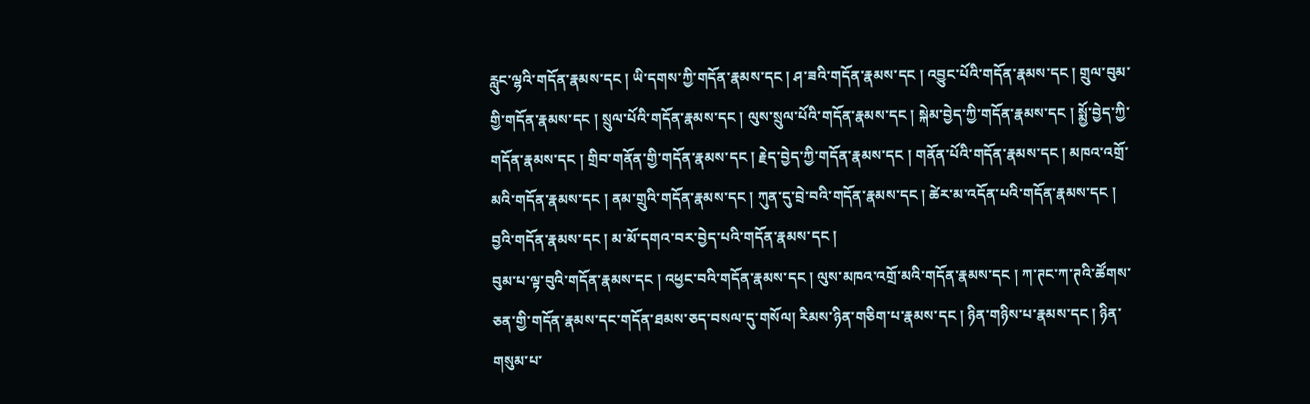རླུང་ལྷའི་གདོན་རྣམས་དང ། ཡི་དགས་ཀྱི་གདོན་རྣམས་དང ། ཤ་ཟའི་གདོན་རྣམས་དང ། འབྱུང་པོའི་གདོན་རྣམས་དང ། གྲུལ་བུམ་གྱི་གདོན་རྣམས་དང ། སྲུལ་པོའི་གདོན་རྣམས་དང ། ལུས་སྲུལ་པོའི་གདོན་རྣམས་དང ། སྐེམ་བྱེད་ཀྱི་གདོན་རྣམས་དང ། སྨྱོ་བྱེད་ཀྱི་གདོན་རྣམས་དང ། གྲིབ་གནོན་གྱི་གདོན་རྣམས་དང ། རྗེད་བྱེད་ཀྱི་གདོན་རྣམས་དང ། གནོན་པོའི་གདོན་རྣམས་དང ། མཁའ་འགྲོ་མའི་གདོན་རྣམས་དང ། ནམ་གྲུའི་གདོན་རྣམས་དང ། ཀུན་དུ་བྲེ་བའི་གདོན་རྣམས་དང ། ཚེར་མ་འདོན་པའི་གདོན་རྣམས་དང ། བྱའི་གདོན་རྣམས་དང ། མ་མོ་དགའ་བར་བྱེད་པའི་གདོན་རྣམས་དང །
བུམ་པ་ལྟ་བུའི་གདོན་རྣམས་དང ། འཕྱང་བའི་གདོན་རྣམས་དང ། ལུས་མཁའ་འགྲོ་མའི་གདོན་རྣམས་དང ། ཀ་ཊང་ཀ་ཊའི་ཚོགས་ཅན་གྱི་གདོན་རྣམས་དང་གདོན་ཐམས་ཅད་བསལ་དུ་གསོལ། རིམས་ཉིན་གཅིག་པ་རྣམས་དང ། ཉིན་གཉིས་པ་རྣམས་དང ། ཉིན་གསུམ་པ་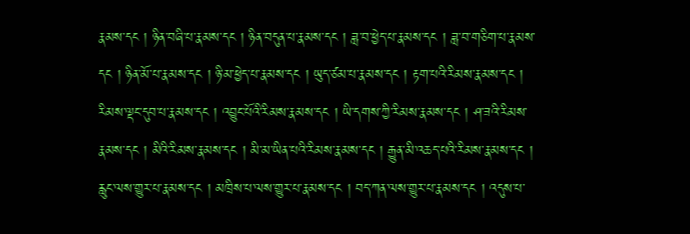རྣམས་དང ། ཉིན་བཞི་པ་རྣམས་དང ། ཉིན་བདུན་པ་རྣམས་དང ། ཟླ་བ་ཕྱེད་པ་རྣམས་དང ། ཟླ་བ་གཅིག་པ་རྣམས་དང ། ཉིན་མོ་པ་རྣམས་དང ། ཉི་མ་ཕྱེད་པ་རྣམས་དང ། ཡུད་ཙམ་པ་རྣམས་དང ། རྟག་པའི་རིམས་རྣམས་དང ། རིམས་ལྡང་དུབ་པ་རྣམས་དང ། འབྱུང་པོའི་རིམས་རྣམས་དང ། ཡི་དགས་ཀྱི་རིམས་རྣམས་དང ། ཤ་ཟའི་རིམས་རྣམས་དང ། མིའི་རིམས་རྣམས་དང ། མི་མ་ཡིན་པའི་རིམས་རྣམས་དང ། རྒྱུན་མི་འཆད་པའི་རིམས་རྣམས་དང ། རླུང་ལས་གྱུར་པ་རྣམས་དང ། མཁྲིས་པ་ལས་གྱུར་པ་རྣམས་དང ། བད་ཀན་ལས་གྱུར་པ་རྣམས་དང ། འདུས་པ་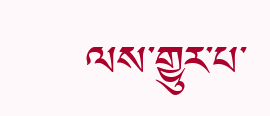ལས་གྱུར་པ་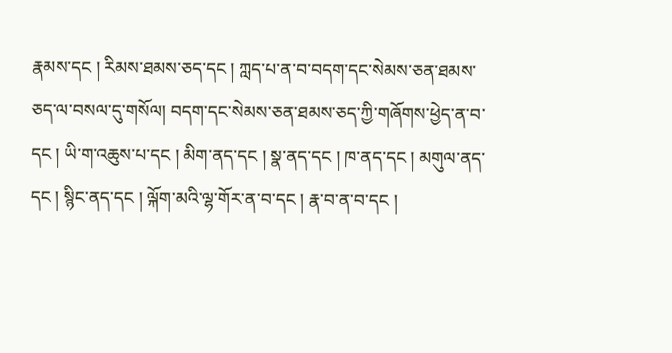རྣམས་དང ། རིམས་ཐམས་ཅད་དང ། ཀླད་པ་ན་བ་བདག་དང་སེམས་ཅན་ཐམས་ཅད་ལ་བསལ་དུ་གསོལ། བདག་དང་སེམས་ཅན་ཐམས་ཅད་ཀྱི་གཞོགས་ཕྱེད་ན་བ་དང ། ཡི་ག་འཆུས་པ་དང ། མིག་ནད་དང ། སྣ་ནད་དང ། ཁ་ནད་དང ། མགུལ་ནད་དང ། སྙིང་ནད་དང ། ལྐོག་མའི་ལྷ་གོར་ན་བ་དང ། རྣ་བ་ན་བ་དང །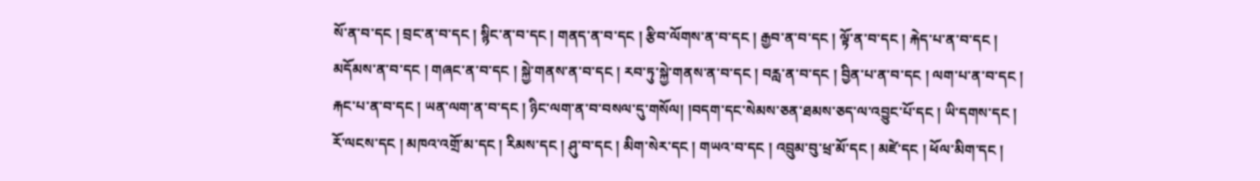སོ་ན་བ་དང ། བྲང་ན་བ་དང ། སྙིང་ན་བ་དང ། གནད་ན་བ་དང ། རྩིབ་ལོགས་ན་བ་དང ། རྒྱབ་ན་བ་དང ། ལྟོ་ན་བ་དང ། རྐེད་པ་ན་བ་དང ། མདོམས་ན་བ་དང ། གཞང་ན་བ་དང ། སྐྱེ་གནས་ན་བ་དང ། རབ་ཏུ་སྐྱེ་གནས་ན་བ་དང ། བརླ་ན་བ་དང ། བྱིན་པ་ན་བ་དང ། ལག་པ་ན་བ་དང ། རྐང་པ་ན་བ་དང ། ཡན་ལག་ན་བ་དང ། ཉིང་ལག་ན་བ་བསལ་དུ་གསོལ། །བདག་དང་སེམས་ཅན་ཐམས་ཅད་ལ་འབྱུང་པོ་དང ། ཡི་དགས་དང ། རོ་ལངས་དང ། མཁའ་འགྲོ་མ་དང ། རིམས་དང ། ཤུ་བ་དང ། མིག་སེར་དང ། གཡའ་བ་དང ། འབྲུམ་བུ་ཕྲ་མོ་དང ། མཛེ་དང ། ཕོལ་མིག་དང །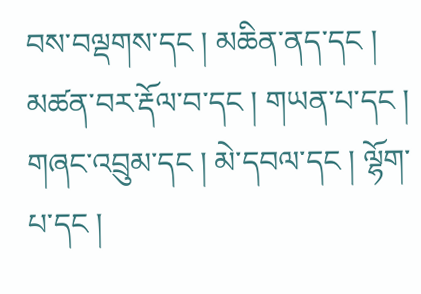བས་བལྡགས་དང ། མཆིན་ནད་དང ། མཚན་བར་རྡོལ་བ་དང ། གཡན་པ་དང ། གཞང་འབྲུམ་དང ། མེ་དབལ་དང ། ལྷོག་པ་དང །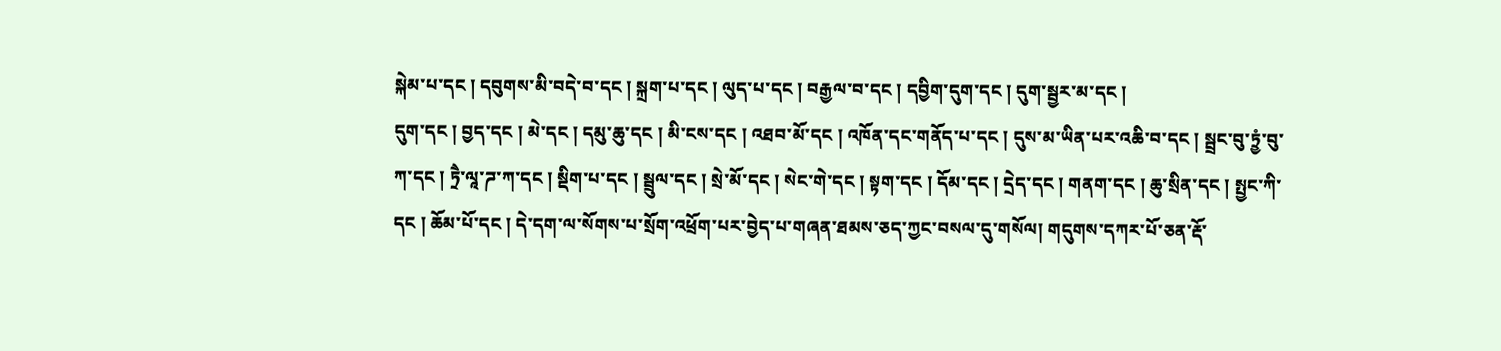སྐེམ་པ་དང ། དབུགས་མི་བདེ་བ་དང ། སྐྲག་པ་དང ། ལུད་པ་དང ། བརྒྱལ་བ་དང ། དབྱིག་དུག་དང ། དུག་སྦྱར་མ་དང །
དུག་དང ། བྱད་དང ། མེ་དང ། དམུ་ཆུ་དང ། མི་ངས་དང ། འཐབ་མོ་དང ། འཁོན་དང་གནོད་པ་དང ། དུས་མ་ཡིན་པར་འཆི་བ་དང ། སྦྲང་བུ་ཏྲྱཾ་བུ་ཀ་དང ། ཏྲཻ་ལཱ་ཌ་ཀ་དང ། སྡིག་པ་དང ། སྦྲུལ་དང ། སྲེ་མོ་དང ། སེང་གེ་དང ། སྟག་དང ། དོམ་དང ། དྲེད་དང ། གནག་དང ། ཆུ་སྲིན་དང ། སྤྱང་ཀི་དང ། ཆོམ་པོ་དང ། དེ་དག་ལ་སོགས་པ་སྲོག་འཕྲོག་པར་བྱེད་པ་གཞན་ཐམས་ཅད་ཀྱང་བསལ་དུ་གསོལ། གདུགས་དཀར་པོ་ཅན་རྡོ་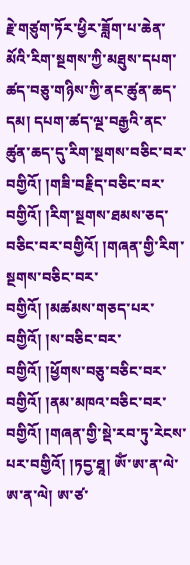རྗེ་གཙུག་ཏོར་ཕྱིར་ཟློག་པ་ཆེན་མོའི་རིག་སྔགས་ཀྱི་མཐུས་དཔག་ཚད་བཅུ་གཉིས་ཀྱི་ནང་ཚུན་ཆད་དམ། དཔག་ཚད་ལྔ་བརྒྱའི་ནང་ཚུན་ཆད་དུ་རིག་སྔགས་བཅིང་བར་བགྱིའོ། །གཟི་བརྗིད་བཅིང་བར་བགྱིའོ། །རིག་སྔགས་ཐམས་ཅད་བཅིང་བར་བགྱིའོ། །གཞན་གྱི་རིག་སྔགས་བཅིང་བར་བགྱིའོ། །མཚམས་གཅད་པར་བགྱིའོ། །ས་བཅིང་བར་བགྱིའོ། །ཕྱོགས་བཅུ་བཅིང་བར་བགྱིའོ། །ནམ་མཁའ་བཅིང་བར་བགྱིའོ། །གཞན་གྱི་སྡེ་རབ་ཏུ་རེངས་པར་བགྱིའོ། །ཏདྱ་ཐཱ། ཨོཾ་ཨ་ན་ལེ་ཨ་ན་ལེ། ཨ་ཙ་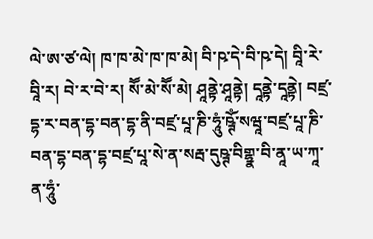ལེ་ཨ་ཙ་ལེ། ཁ་ཁ་མེ་ཁ་ཁ་མེ། བི་ཥ་དེ་བི་ཥ་དེ། བཱི་རེ་བཱི་ར། བེ་ར་བེ་ར། སཽ་མེ་སཽ་མེ། ཤཱནྟེ་ཤཱནྟེ། དཱནྟེ་དཱནྟེ། བཛྲ་དྷ་ར་བན་དྷ་བན་དྷ་ནི་བཛྲ་པཱ་ཎི་ཧཱུཾ་ཥྚོཾ་སཝཱ་བཛྲ་པཱ་ཎི་བན་དྷ་བན་དྷ་བཛྲ་པཱ་སེ་ན་སརྦ་དུཥྚ་བིགྷྣ་བི་ནཱ་ཡ་ཀཱ་ན་ཧཱུཾ་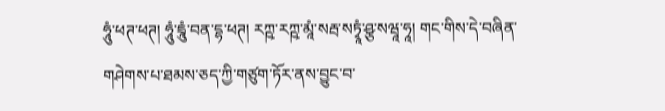ཧཱུཾ་ཕཊ་ཕཊ། ཧཱུཾ་དྲཱུཾ་བན་དྷ་ཕཊ། རཀྵ་རཀྵ་མཱཾ་སརྦ་སཏྭཱཾ་ཤྩ་སཝཱ་ཧཱ། གང་གིས་དེ་བཞིན་གཤེགས་པ་ཐམས་ཅད་ཀྱི་གཙུག་ཏོར་ནས་བྱུང་བ་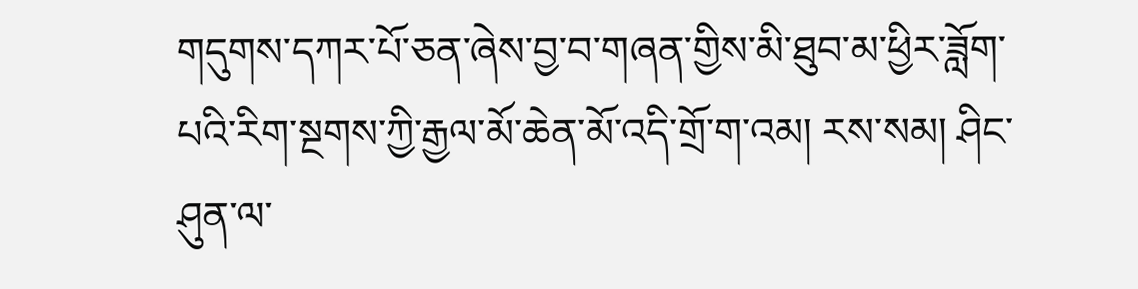གདུགས་དཀར་པོ་ཅན་ཞེས་བྱ་བ་གཞན་གྱིས་མི་ཐུབ་མ་ཕྱིར་ཟློག་པའི་རིག་སྔགས་ཀྱི་རྒྱལ་མོ་ཆེན་མོ་འདི་གྲོ་ག་འམ། རས་སམ། ཤིང་ཤུན་ལ་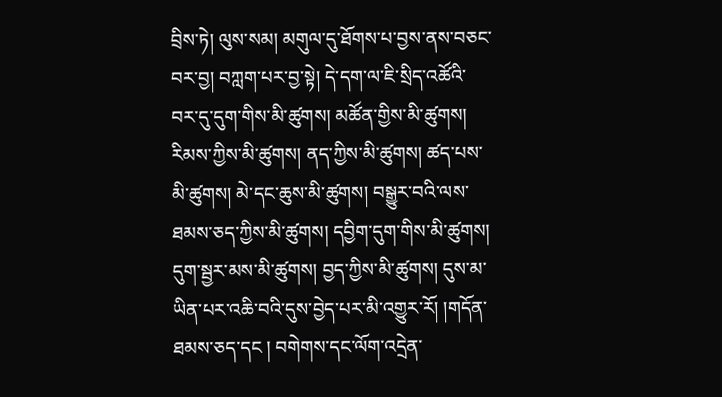བྲིས་ཏེ། ལུས་སམ། མགུལ་དུ་ཐོགས་པ་བྱས་ནས་བཅང་བར་བྱ། བཀླག་པར་བྱ་སྟེ། དེ་དག་ལ་ཇི་སྲིད་འཚོའི་བར་དུ་དུག་གིས་མི་ཚུགས། མཚོན་གྱིས་མི་ཚུགས། རིམས་ཀྱིས་མི་ཚུགས། ནད་ཀྱིས་མི་ཚུགས། ཚད་པས་མི་ཚུགས། མེ་དང་ཆུས་མི་ཚུགས། བསྒྱུར་བའི་ལས་ཐམས་ཅད་ཀྱིས་མི་ཚུགས། དབྱིག་དུག་གིས་མི་ཚུགས། དུག་སྦྱར་མས་མི་ཚུགས། བྱད་ཀྱིས་མི་ཚུགས། དུས་མ་ཡིན་པར་འཆི་བའི་དུས་བྱེད་པར་མི་འགྱུར་རོ། །གདོན་ཐམས་ཅད་དང ། བགེགས་དང་ལོག་འདྲེན་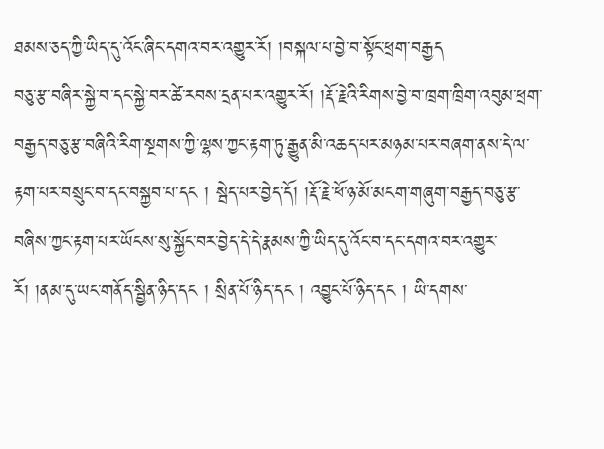ཐམས་ཅད་ཀྱི་ཡིད་དུ་འོང་ཞིང་དགའ་བར་འགྱུར་རོ། །བསྐལ་པ་བྱེ་བ་སྟོང་ཕྲག་བརྒྱད
བཅུ་རྩ་བཞིར་སྐྱེ་བ་དང་སྐྱེ་བར་ཚེ་རབས་དྲན་པར་འགྱུར་རོ། །རྡོ་རྗེའི་རིགས་བྱེ་བ་ཁྲག་ཁྲིག་འབུམ་ཕྲག་བརྒྱད་བཅུ་རྩ་བཞིའི་རིག་སྔགས་ཀྱི་ལྷས་ཀྱང་རྟག་ཏུ་རྒྱུན་མི་འཆད་པར་མཉམ་པར་བཞག་ནས་དེ་ལ་རྟག་པར་བསྲུང་བ་དང་བསྐྱབ་པ་དང ། སྦེད་པར་བྱེད་དོ། །རྡོ་རྗེ་ཕོ་ཉ་མོ་མངག་གཞུག་བརྒྱད་བཅུ་རྩ་བཞིས་ཀྱང་རྟག་པར་ཡོངས་སུ་སྐྱོང་བར་བྱེད་དེ་དེ་རྣམས་ཀྱི་ཡིད་དུ་འོང་བ་དང་དགའ་བར་འགྱུར་རོ། །ནམ་དུ་ཡང་གནོད་སྦྱིན་ཉིད་དང ། སྲིན་པོ་ཉིད་དང ། འབྱུང་པོ་ཉིད་དང ། ཡི་དགས་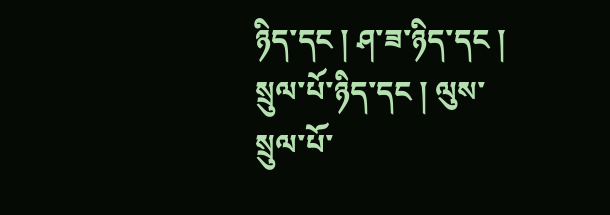ཉིད་དང ། ཤ་ཟ་ཉིད་དང ། སྲུལ་པོ་ཉིད་དང ། ལུས་སྲུལ་པོ་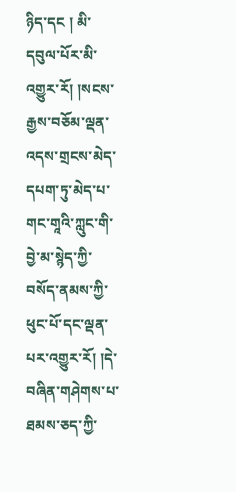ཉིད་དང ། མི་དབུལ་པོར་མི་འགྱུར་རོ། །སངས་རྒྱས་བཅོམ་ལྡན་འདས་གྲངས་མེད་དཔག་ཏུ་མེད་པ་གང་གཱའི་ཀླུང་གི་བྱེ་མ་སྙེད་ཀྱི་བསོད་ནམས་ཀྱི་ཕུང་པོ་དང་ལྡན་པར་འགྱུར་རོ། །དེ་བཞིན་གཤེགས་པ་ཐམས་ཅད་ཀྱི་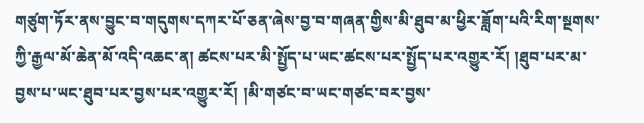གཙུག་ཏོར་ནས་བྱུང་བ་གདུགས་དཀར་པོ་ཅན་ཞེས་བྱ་བ་གཞན་གྱིས་མི་ཐུབ་མ་ཕྱིར་ཟློག་པའི་རིག་སྔགས་ཀྱི་རྒྱལ་མོ་ཆེན་མོ་འདི་འཆང་ན། ཚངས་པར་མི་སྤྱོད་པ་ཡང་ཚངས་པར་སྤྱོད་པར་འགྱུར་རོ། །ཐུབ་པར་མ་བྱས་པ་ཡང་ཐུབ་པར་བྱས་པར་འགྱུར་རོ། །མི་གཙང་བ་ཡང་གཙང་བར་བྱས་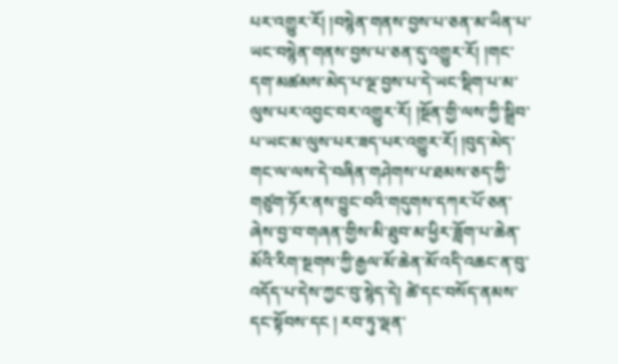པར་འགྱུར་རོ། །བསྙེན་གནས་བྱས་པ་ཅན་མ་ཡིན་པ་ཡང་བསྙེན་གནས་བྱས་པ་ཅན་དུ་འགྱུར་རོ། །གང་དག་མཚམས་མེད་པ་ལྔ་བྱས་པ་དེ་ཡང་སྡིག་པ་མ་ལུས་པར་འབྱང་བར་འགྱུར་རོ། །སྔོན་གྱི་ལས་ཀྱི་སྒྲིབ་པ་ཡང་མ་ལུས་པར་ཟད་པར་འགྱུར་རོ། །བུད་མེད་གང་ལ་ལས་དེ་བཞིན་གཤེགས་པ་ཐམས་ཅད་ཀྱི་གཙུག་ཏོར་ནས་བྱུང་བའི་གདུགས་དཀར་པོ་ཅན་ཞེས་བྱ་བ་གཞན་གྱིས་མི་ཐུབ་མ་ཕྱིར་ཟློག་པ་ཆེན་མོའི་རིག་སྔགས་ཀྱི་རྒྱལ་མོ་ཆེན་མོ་འདི་འཆང་ན་བུ་འདོད་པ་དེས་ཀྱང་བུ་སྙེད་དེ། ཚེ་དང་བསོད་ནམས་དང་སྟོབས་དང ། རབ་ཏུ་ལྡན་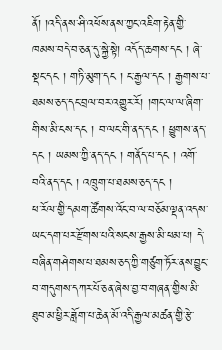ནོ། །འདི་ནས་ཤི་འཕོས་ནས་ཀྱང་འཇིག་རྟེན་གྱི་ཁམས་བདེ་བ་ཅན་དུ་སྐྱེ་སྟེ། འདོད་ཆགས་དང ། ཞེ་སྡང་དང ། གཏི་མུག་དང ། ང་རྒྱལ་དང ། རྒྱགས་པ་ཐམས་ཅད་དང་བྲལ་བར་འགྱུར་རོ། །གང་ལ་ལ་ཞིག་གིས་མི་ངས་དང ། བ་ལང་གི་ནད་དང ། ཕྱུགས་ནད་དང ། ཡམས་ཀྱི་ནད་དང ། གནོད་པ་དང ། འགོ་བའི་ནད་དང ། འཁྲུག་པ་ཐམས་ཅད་དང །
ཕ་རོལ་གྱི་དམག་ཚོགས་འོང་བ་ལ་བཅོམ་ལྡན་འདས་ཡང་དག་པར་རྫོགས་པའི་སངས་རྒྱས་མི་ཕམ་པ། དེ་བཞིན་གཤེགས་པ་ཐམས་ཅད་ཀྱི་གཙུག་ཏོར་ནས་བྱུང་བ་གདུགས་དཀར་པོ་ཅན་ཞེས་བྱ་བ་གཞན་གྱིས་མི་ཐུབ་མ་ཕྱིར་ཟློག་པ་ཆེན་མོ་འདི་རྒྱལ་མཚན་གྱི་རྩེ་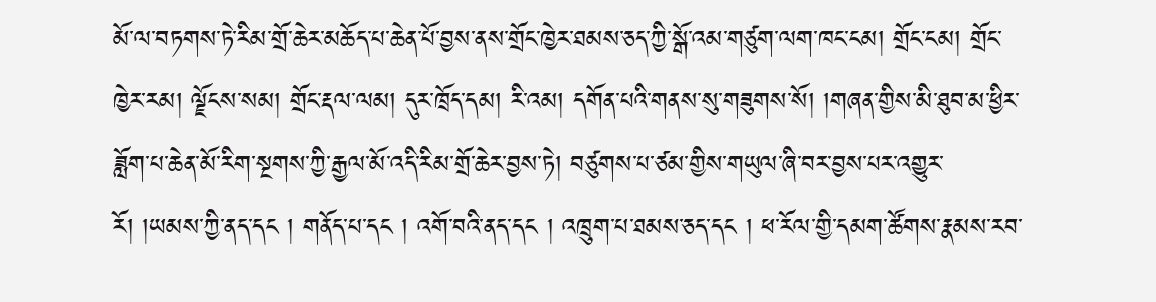མོ་ལ་བཏགས་ཏེ་རིམ་གྲོ་ཆེར་མཆོད་པ་ཆེན་པོ་བྱས་ནས་གྲོང་ཁྱེར་ཐམས་ཅད་ཀྱི་སྒོ་འམ་གཙུག་ལག་ཁང་ངམ། གྲོང་ངམ། གྲོང་ཁྱེར་རམ། ལྗོངས་སམ། གྲོང་རྡལ་ལམ། དུར་ཁྲོད་དམ། རི་འམ། དགོན་པའི་གནས་སུ་གཟུགས་སོ། །གཞན་གྱིས་མི་ཐུབ་མ་ཕྱིར་ཟློག་པ་ཆེན་མོ་རིག་སྔགས་ཀྱི་རྒྱལ་མོ་འདི་རིམ་གྲོ་ཆེར་བྱས་ཏེ། བཙུགས་པ་ཙམ་གྱིས་གཡུལ་ཞི་བར་བྱས་པར་འགྱུར་རོ། །ཡམས་ཀྱི་ནད་དང ། གནོད་པ་དང ། འགོ་བའི་ནད་དང ། འཁྲུག་པ་ཐམས་ཅད་དང ། ཕ་རོལ་གྱི་དམག་ཚོགས་རྣམས་རབ་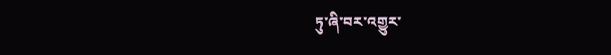ཏུ་ཞི་བར་འགྱུར་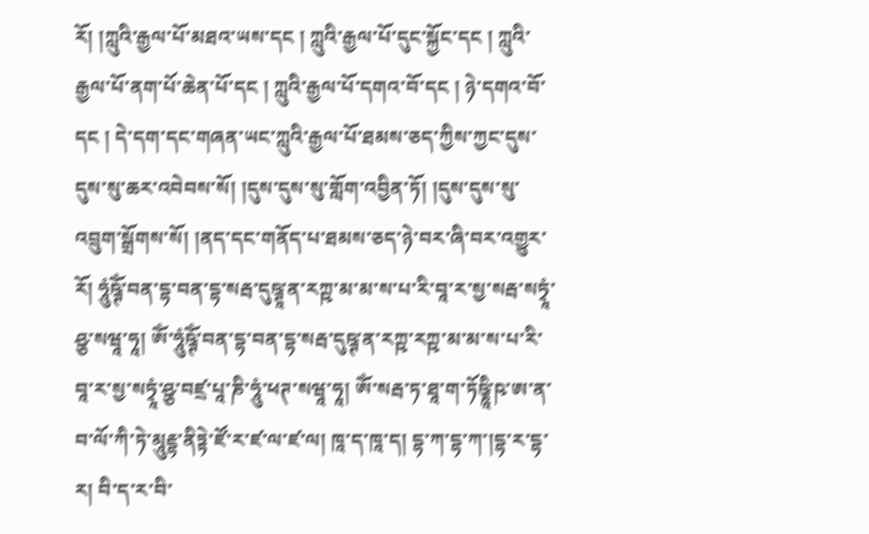རོ། །ཀླུའི་རྒྱལ་པོ་མཐའ་ཡས་དང ། ཀླུའི་རྒྱལ་པོ་དུང་སྐྱོང་དང ། ཀླུའི་རྒྱལ་པོ་ནག་པོ་ཆེན་པོ་དང ། ཀླུའི་རྒྱལ་པོ་དགའ་བོ་དང ། ཉེ་དགའ་བོ་དང ། དེ་དག་དང་གཞན་ཡང་ཀླུའི་རྒྱལ་པོ་ཐམས་ཅད་ཀྱིས་ཀྱང་དུས་དུས་སུ་ཆར་འབེབས་སོ། །དུས་དུས་སུ་གློག་འབྱིན་ཏོ། །དུས་དུས་སུ་འབྲུག་སྒྲོགས་སོ། །ནད་དང་གནོད་པ་ཐམས་ཅད་ཉེ་བར་ཞི་བར་འགྱུར་རོ། ཧཱུཾཥྚོཾ་བན་དྷ་བན་དྷ་སརྦ་དུཥྚཱ་ན་རཀྵ་མ་མ་ས་པ་རི་བཱ་ར་སྱ་སརྦ་སཏྭཱཾ་ཤྩ་སཝཱ་ཧཱ། ཨོཾ་ཧཱུཾཥྚོཾ་བན་དྷ་བན་དྷ་སརྦ་དུཥྚ་ན་རཀྵ་རཀྵ་མ་མ་ས་པ་རི་བཱ་ར་སྱ་སཏྭཱཾ་ཤྩ་བཛྲ་པཱ་ཎི་ཧཱུཾ་ཕཊ་སཝཱ་ཧཱ། ཨོཾ་སརྦ་ཏ་ཐཱ་ག་ཏོཥྞཱི་ཥ་ཨ་ན་བ་ལོ་ཀི་ཏེ་མཱུརྡྷ་ནིཏྟེ་ཛོ་ར་ཛ་ལ་ཛ་ལ། ཁཱ་ད་ཁཱ་ད། དྷ་ཀ་དྷ་ཀ་།དྷ་ར་དྷ་ར། བི་ད་ར་བི་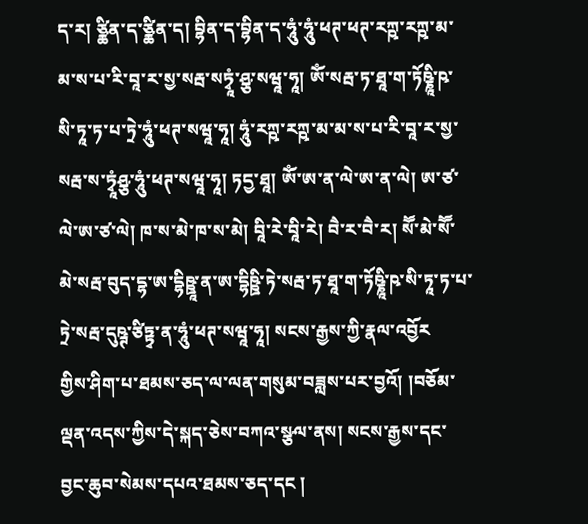ད་ར། ཙྪིན་ད་ཙྪིན་ད། བྷིན་ད་བྷིན་ད་ཧཱུཾ་ཧཱུཾ་ཕཊ་ཕཊ་རཀྵ་རཀྵ་མ་མ་ས་པ་རི་བཱ་ར་སྱ་སརྦ་སཏྭཱཾ་ཤྩ་སཝཱ་ཧཱ། ཨོཾ་སརྦ་ཏ་ཐཱ་ག་ཏོཥྞཱི་ཥ་སི་ཏཱ་ཏ་པ་ཏྲེ་ཧཱུཾ་ཕཊ་སཝཱ་ཧཱ། ཧཱུཾ་རཀྵ་རཀྵ་མ་མ་ས་པ་རི་བཱ་ར་སྱ་སརྦ་ས་ཏྭཱཾཤྩ་ཧཱུཾ་ཕཊ་སཝཱ་ཧཱ། ཏདྱ་ཐཱ། ཨོཾ་ཨ་ན་ལེ་ཨ་ན་ལེ། ཨ་ཙ་ལེ་ཨ་ཙ་ལེ། ཁ་ས་མེ་ཁ་ས་མེ། བཱི་རེ་བཱི་རེ། བཻ་ར་བཻ་ར། སཽ་མེ་སཽ་མེ་སརྦ་བུད་དྷ་ཨ་དྷིཥྛཱ་ན་ཨ་དྷིཥྛི་ཏེ་སརྦ་ཏ་ཐཱ་ག་ཏོཥྞཱི་ཥ་སི་ཏཱ་ཏ་པ་ཏྲེ་སརྦ་དུཥྚ་ཙིཏྟྭ་ན་ཧཱུཾ་ཕཊ་སཝཱ་ཧཱ། སངས་རྒྱས་ཀྱི་རྣལ་འབྱོར
གྱིས་ཤིག་པ་ཐམས་ཅད་ལ་ལན་གསུམ་བཟླས་པར་བྱའོ། །བཅོམ་ལྡན་འདས་ཀྱིས་དེ་སྐད་ཅེས་བཀའ་སྩལ་ནས། སངས་རྒྱས་དང་བྱང་ཆུབ་སེམས་དཔའ་ཐམས་ཅད་དང །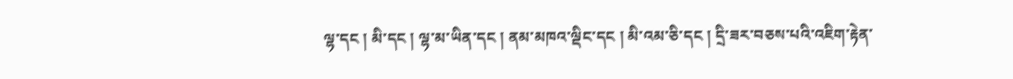ལྷ་དང ། མི་དང ། ལྷ་མ་ཡིན་དང ། ནམ་མཁའ་ལྡིང་དང ། མི་འམ་ཅི་དང ། དྲི་ཟར་བཅས་པའི་འཇིག་རྟེན་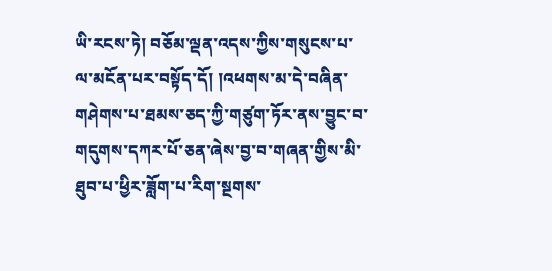ཡི་རངས་ཏེ། བཅོམ་ལྡན་འདས་ཀྱིས་གསུངས་པ་ལ་མངོན་པར་བསྟོད་དོ། །འཕགས་མ་དེ་བཞིན་གཤེགས་པ་ཐམས་ཅད་ཀྱི་གཙུག་ཏོར་ནས་བྱུང་བ་གདུགས་དཀར་པོ་ཅན་ཞེས་བྱ་བ་གཞན་གྱིས་མི་ཐུབ་པ་ཕྱིར་ཟློག་པ་རིག་སྔགས་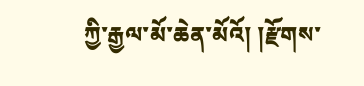ཀྱི་རྒྱལ་མོ་ཆེན་མོའོ། །རྫོགས་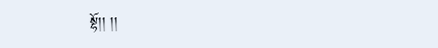སྷོ།། །།